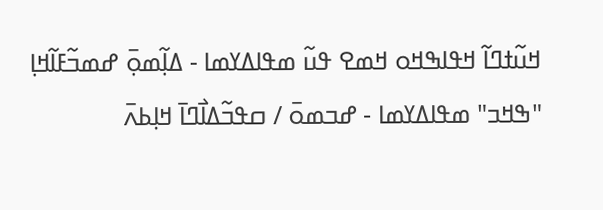ߞߎ߬ߙߣߊ߬ ߞߟߊߒߞߋ ߞߘߐ ߟߎ߬ ߘߟߊߡߌߘߊ - ߡߊ߲߬ߘߋ߲߫ ߝߘߏ߬ߓߊ߬ߞߊ߲ "ߒߞߏ" ߘߟߊߡߌߘߊ - ߝߏߘߋ߫ / ߛߟߏ߬ߡߊ߯ߣߊ߫ ߞߊ߲ߕߍ߫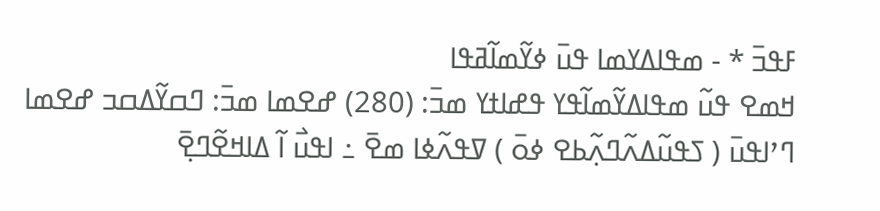ߓߟߏ߫ * - ߘߟߊߡߌߘߊ ߟߎ߫ ߦߌ߬ߘߊ߬ߥߟߊ
ߞߘߐ ߟߎ߬ ߘߟߊߡߌ߬ߘߊ߬ߟߌ ߟߝߊߙߌ ߘߏ߫: (280) ߝߐߘߊ ߘߏ߫: ߣߛߌ߬ߡߛߏ ߝߐߘߊ
ߣߴߊߟߎ߫ ( ߖߟߎ߬ߡߍ߬ߣߍ߲߬ߕߐ ߦߋ߫ ) ߜߟߍ߬ߦߊ ߘߐ߫ ߸ ߊߟߎ߯ ߊ߬ ߡߊߞߐ߬ߣߐ߲߫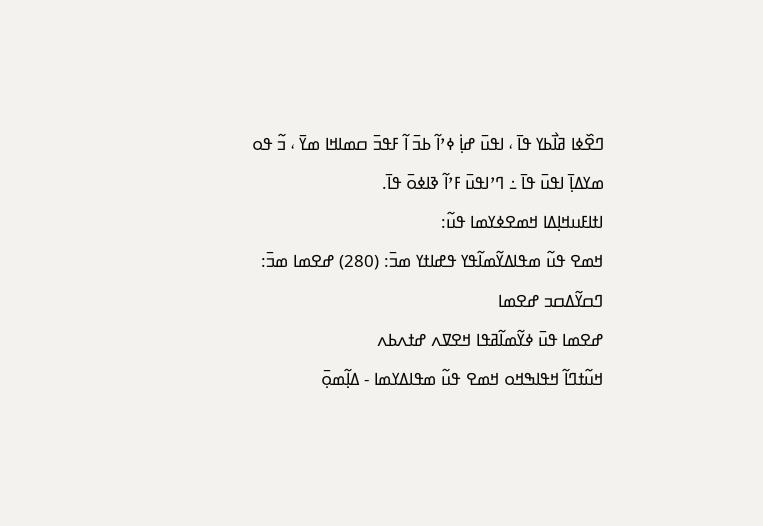ߣߐ߰ߦߊ ߥߊ߯ߕߌ ߟߊ߫ ، ߊߟߎ߫ ߝߊ߲߭ ߦߴߊ߬ ߕߏ߫ ߊ߬ ߓߟߏ߫ ߛߘߊߞߊ ߘߌ߫ ، ߏ߬ ߟߋ ߘߌߡߊ߲߫ ߊߟߎ߫ ߟߊ߫ ߸ ߣߴߊߟߎ߫ ߓߴߊ߬ ߢߊߦߋ߫ ߟߊ߫.
ߊߙߊߓߎߞߊ߲ߡߊ ߞߘߐߦߌߘߊ ߟߎ߬:
ߞߘߐ ߟߎ߬ ߘߟߊߡߌ߬ߘߊ߬ߟߌ ߟߝߊߙߌ ߘߏ߫: (280) ߝߐߘߊ ߘߏ߫: ߣߛߌ߬ߡߛߏ ߝߐߘߊ
ߝߐߘߊ ߟߎ߫ ߦߌ߬ߘߊ߬ߥߟߊ ߞߐߜߍ ߝߙߍߕߍ
ߞߎ߬ߙߣߊ߬ ߞߟߊߒߞߋ ߞߘߐ ߟߎ߬ ߘߟߊߡߌߘߊ - ߡߊ߲߬ߘߋ߲߫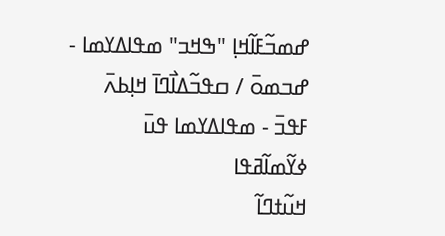ߝߘߏ߬ߓߊ߬ߞߊ߲ "ߒߞߏ" ߘߟߊߡߌߘߊ - ߝߏߘߋ߫ / ߛߟߏ߬ߡߊ߯ߣߊ߫ ߞߊ߲ߕߍ߫ ߓߟߏ߫ - ߘߟߊߡߌߘߊ ߟߎ߫ ߦߌ߬ߘߊ߬ߥߟߊ
ߞߎ߬ߙߣߊ߬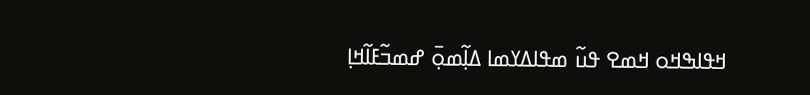ߞߟߊߒߞߋ ߞߘߐ ߟߎ߬ ߘߟߊߡߌߘߊ ߡߊ߲߬ߘߋ߲߫ ߝߘߏ߬ߓߊ߬ߞߊ߲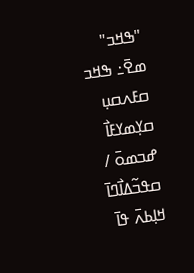"ߒߞߏ" ߘߐ߫߸ ߒߞߏ ߛߓߍߛߎ߲ ߛߌ߲ߘߌߓߊ߯ ߝߏߘߋ߫ / ߛߟߏ߬ߡߊ߯ߣߊ߫ ߞߊ߲ߕߍ߫ ߟߊ߫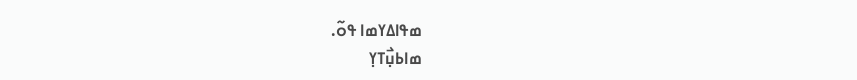ߘߟߊߡߌߘߊ ߟߋ߬.
ߘߊߕߎ߲߯ߠߌ߲